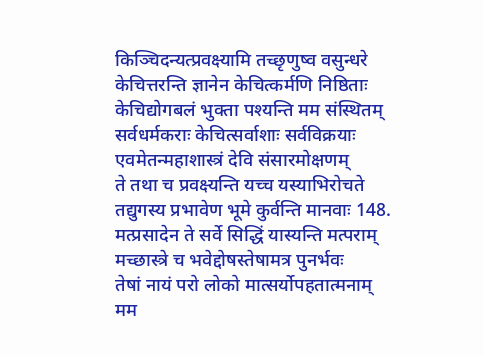किञ्चिदन्यत्प्रवक्ष्यामि तच्छृणुष्व वसुन्धरे
केचित्तरन्ति ज्ञानेन केचित्कर्मणि निष्ठिताः
केचिद्योगबलं भुक्ता पश्यन्ति मम संस्थितम्
सर्वधर्मकराः केचित्सर्वाशाः सर्वविक्रयाः
एवमेतन्महाशास्त्रं देवि संसारमोक्षणम्
ते तथा च प्रवक्ष्यन्ति यच्च यस्याभिरोचते
तद्युगस्य प्रभावेण भूमे कुर्वन्ति मानवाः 148.
मत्प्रसादेन ते सर्वे सिद्धिं यास्यन्ति मत्पराम्
मच्छास्त्रे च भवेद्दोषस्तेषामत्र पुनर्भवः
तेषां नायं परो लोको मात्सर्योपहतात्मनाम्
मम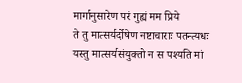मार्गानुसारेण परं गुह्यं मम प्रिये
ते तु मात्सर्यर्दोषेण नष्टाचाराः पतन्त्यधः
यस्तु मात्सर्यसंयुक्तो न स पश्यति मां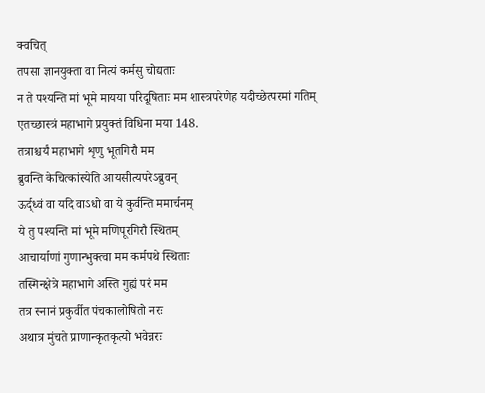क्वचित्
तपसा ज्ञानयुक्ता वा नित्यं कर्मसु चोद्यताः
न ते पश्यन्ति मां भूमे मायया परिदूषिताः मम शास्त्रपरेणेह यदीच्छेत्परमां गतिम्
एतच्छास्त्रं महाभागे प्रयुक्तं विधिना मया 148.
तत्राश्चर्यं महाभागे शृणु भूतगिरौ मम
ब्रुवन्ति केचित्कांस्येति आयसीत्यपरेऽब्रुवन्
ऊर्द्ध्वं वा यदि वाऽधो वा ये कुर्वन्ति ममार्चनम्
ये तु पश्यन्ति मां भूमे मणिपूरगिरौ स्थितम्
आचार्याणां गुणान्भुक्त्वा मम कर्मपथे स्थिताः
तस्मिन्क्षेत्रे महाभागे अस्ति गुह्यं परं मम
तत्र स्नानं प्रकुर्वीत पंचकालोषितो नरः
अथात्र मुंचते प्राणान्कृतकृत्यो भवेन्नरः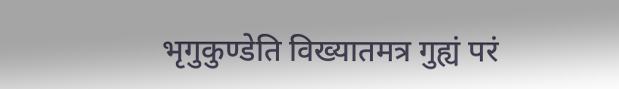भृगुकुण्डेति विख्यातमत्र गुह्यं परं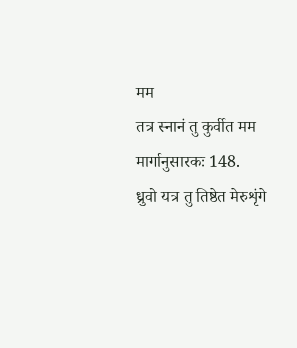मम
तत्र स्नानं तु कुर्वीत मम मार्गानुसारकः 148.
ध्रुवो यत्र तु तिष्ठेत मेरुशृंगे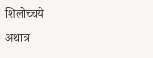शिलोच्चये
अथात्र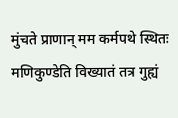मुंचते प्राणान् मम कर्मपथे स्थितः
मणिकुण्डेति विख्यातं तत्र गुह्यं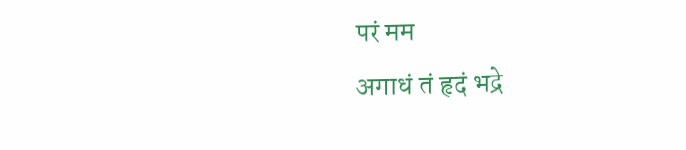परं मम
अगाधं तं हृदं भद्रे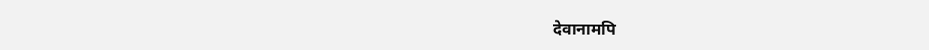देवानामपि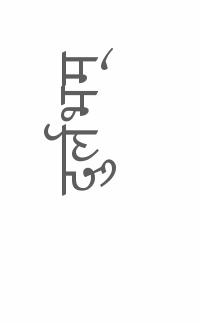दुर्लभम्